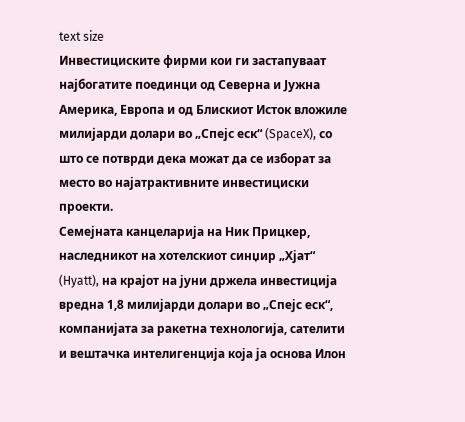text size
Инвестициските фирми кои ги застапуваат најбогатите поединци од Северна и Јужна Америка, Европа и од Блискиот Исток вложиле милијарди долари во „Спејс еск“ (SpaceX), со што се потврди дека можат да се изборат за место во најатрактивните инвестициски проекти.
Семејната канцеларија на Ник Прицкер, наследникот на хотелскиот синџир „Хјат“ (Hyatt), на крајот на јуни држела инвестиција вредна 1,8 милијарди долари во „Спејс еск“, компанијата за ракетна технологија, сателити и вештачка интелигенција која ја основа Илон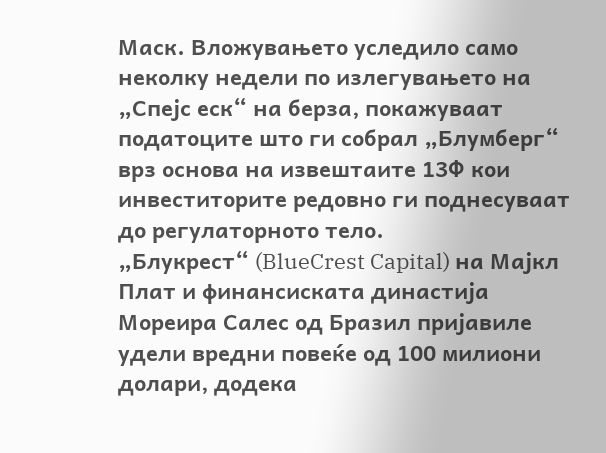Маск. Вложувањето уследило само неколку недели по излегувањето на „Спејс еск“ на берза, покажуваат податоците што ги собрал „Блумберг“ врз основа на извештаите 13Ф кои инвеститорите редовно ги поднесуваат до регулаторното тело.
„Блукрест“ (BlueCrest Capital) на Мајкл Плат и финансиската династија Мореира Салес од Бразил пријавиле удели вредни повеќе од 100 милиони долари, додека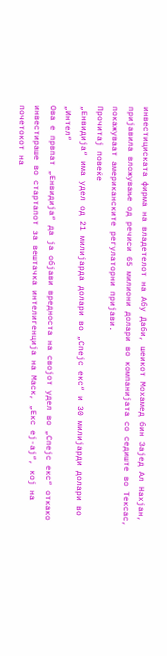инвестициската фирма на владетелот на Абу Даби, шеикот Мохамед бин Зајед Ал Нахјан, пријавила вложување од речиси 65 милиони долари во компанијата со седиште во Тексас, покажуваат американските регулаторни пријави.
Прочитај повеќе
„Енвидија“ има удел од 21 милијарда долари во „Спејс екс“ и 30 милијарди долари во „Интел“
Ова е првпат „Енвидија“ да ја објави вредноста на својот удел во „Спејс екс“ откако инвестираше во стартапот за вештачка интелигенција на Маск, „Екс еј-ај“, кој на почетокот на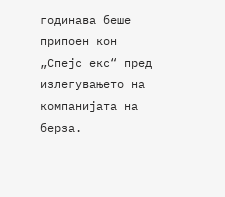годинава беше припоен кон „Спејс екс“ пред излегувањето на компанијата на берза.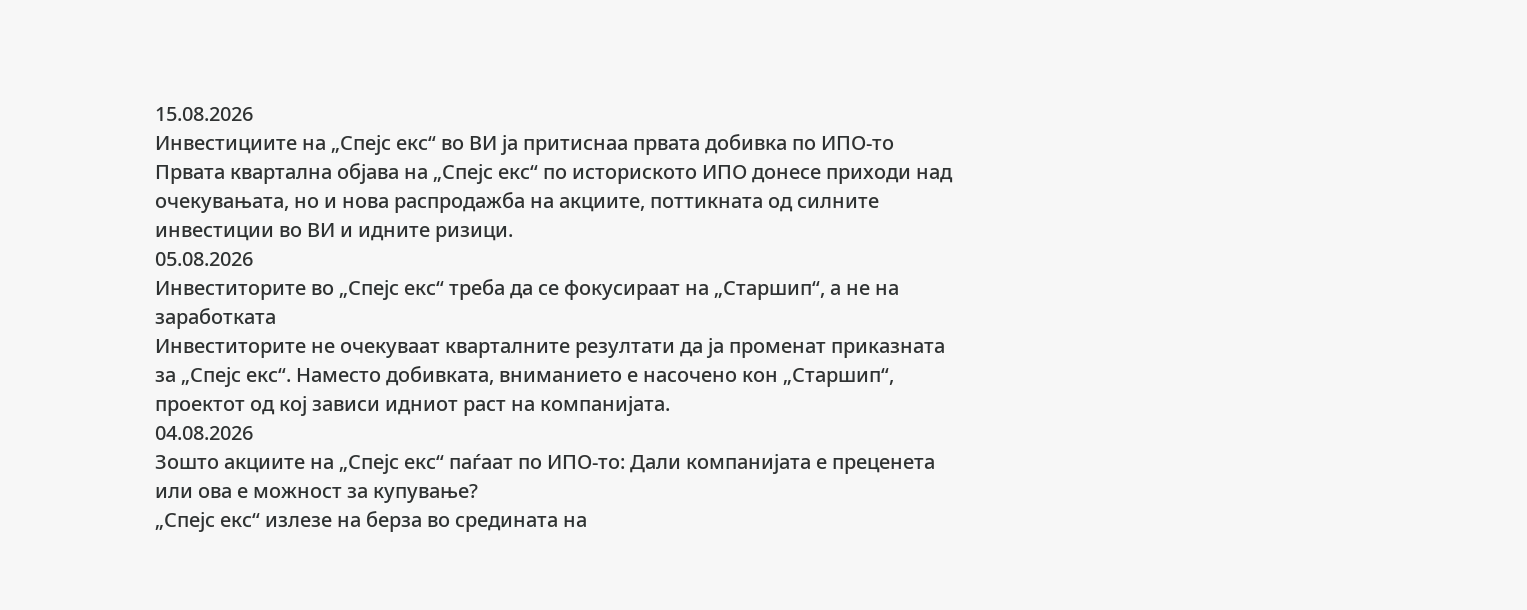15.08.2026
Инвестициите на „Спејс екс“ во ВИ ја притиснаа првата добивка по ИПО-то
Првата квартална објава на „Спејс екс“ по историското ИПО донесе приходи над очекувањата, но и нова распродажба на акциите, поттикната од силните инвестиции во ВИ и идните ризици.
05.08.2026
Инвеститорите во „Спејс екс“ треба да се фокусираат на „Старшип“, а не на заработката
Инвеститорите не очекуваат кварталните резултати да ја променат приказната за „Спејс екс“. Наместо добивката, вниманието е насочено кон „Старшип“, проектот од кој зависи идниот раст на компанијата.
04.08.2026
Зошто акциите на „Спејс екс“ паѓаат по ИПО-то: Дали компанијата е преценета или ова е можност за купување?
„Спејс екс“ излезе на берза во средината на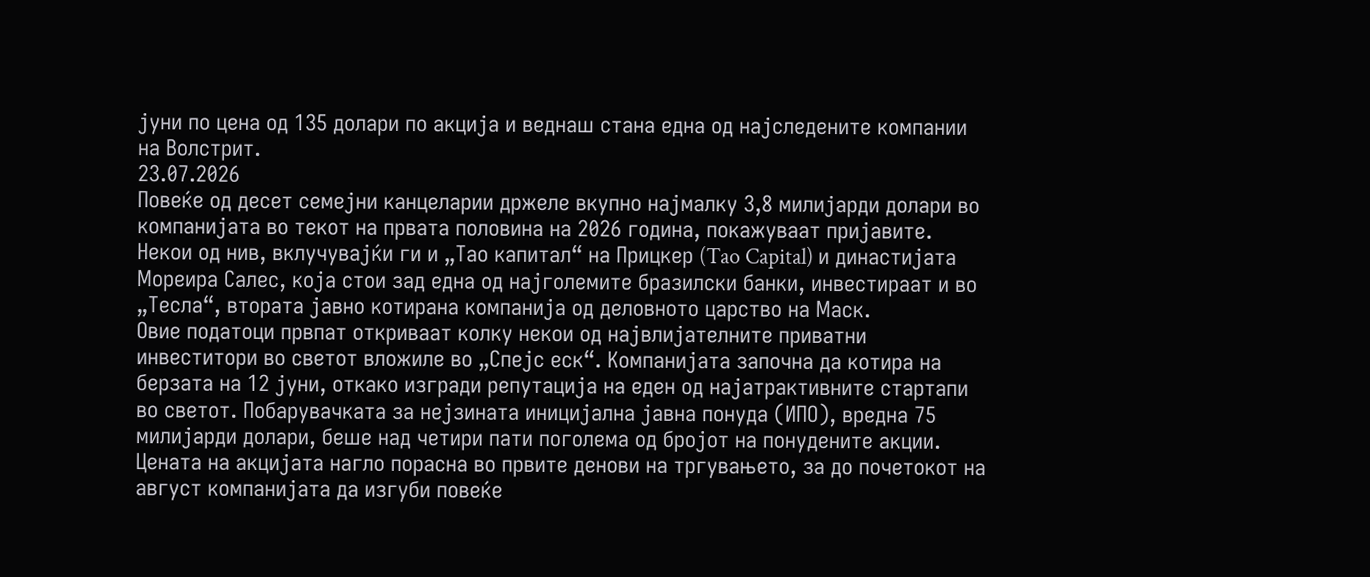јуни по цена од 135 долари по акција и веднаш стана една од најследените компании на Волстрит.
23.07.2026
Повеќе од десет семејни канцеларии држеле вкупно најмалку 3,8 милијарди долари во компанијата во текот на првата половина на 2026 година, покажуваат пријавите. Некои од нив, вклучувајќи ги и „Тао капитал“ на Прицкер (Tao Capital) и династијата Мореира Салес, која стои зад една од најголемите бразилски банки, инвестираат и во „Тесла“, втората јавно котирана компанија од деловното царство на Маск.
Овие податоци првпат откриваат колку некои од највлијателните приватни инвеститори во светот вложиле во „Спејс еск“. Компанијата започна да котира на берзата на 12 јуни, откако изгради репутација на еден од најатрактивните стартапи во светот. Побарувачката за нејзината иницијална јавна понуда (ИПО), вредна 75 милијарди долари, беше над четири пати поголема од бројот на понудените акции. Цената на акцијата нагло порасна во првите денови на тргувањето, за до почетокот на август компанијата да изгуби повеќе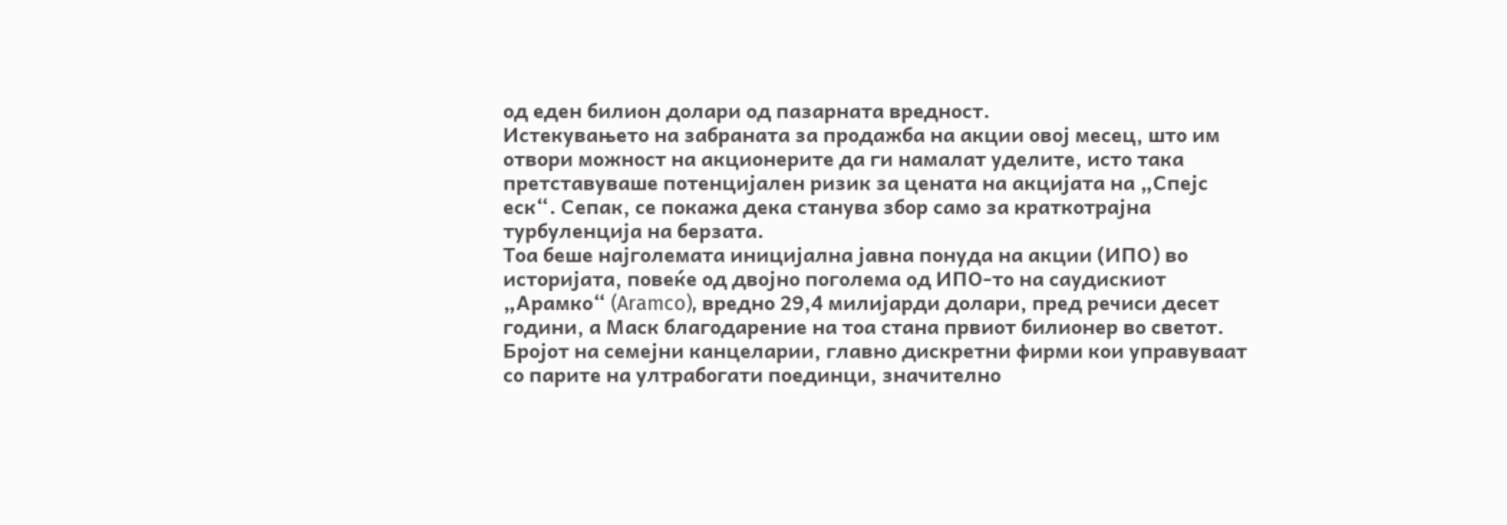од еден билион долари од пазарната вредност.
Истекувањето на забраната за продажба на акции овој месец, што им отвори можност на акционерите да ги намалат уделите, исто така претставуваше потенцијален ризик за цената на акцијата на „Спејс еск“. Сепак, се покажа дека станува збор само за краткотрајна турбуленција на берзата.
Тоа беше најголемата иницијална јавна понуда на акции (ИПО) во историјата, повеќе од двојно поголема од ИПО-то на саудискиот „Арамко“ (Aramco), вредно 29,4 милијарди долари, пред речиси десет години, а Маск благодарение на тоа стана првиот билионер во светот.
Бројот на семејни канцеларии, главно дискретни фирми кои управуваат со парите на ултрабогати поединци, значително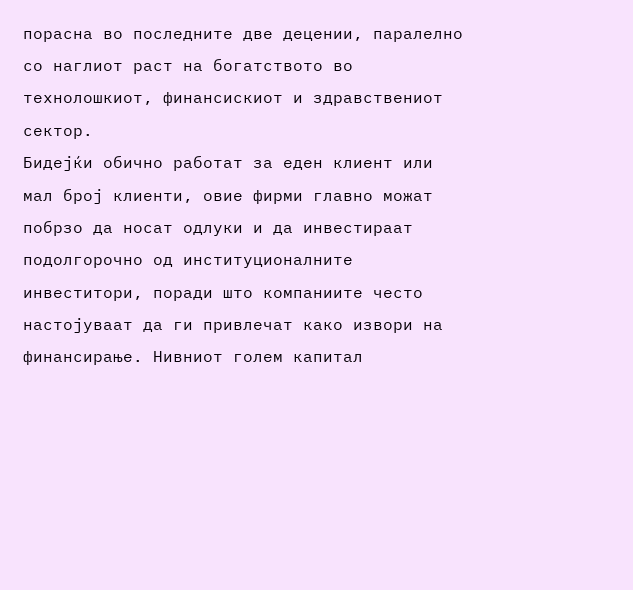порасна во последните две децении, паралелно со наглиот раст на богатството во технолошкиот, финансискиот и здравствениот сектор.
Бидејќи обично работат за еден клиент или мал број клиенти, овие фирми главно можат побрзо да носат одлуки и да инвестираат подолгорочно од институционалните инвеститори, поради што компаниите често настојуваат да ги привлечат како извори на финансирање. Нивниот голем капитал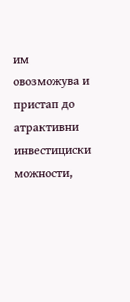им овозможува и пристап до атрактивни инвестициски можности,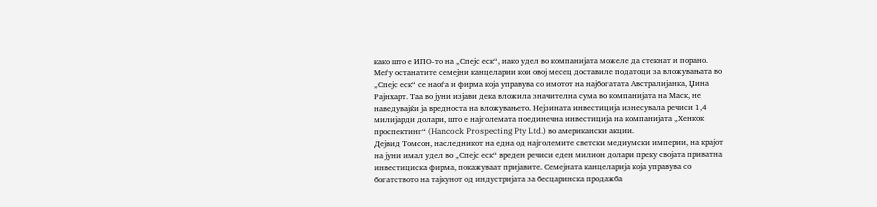како што е ИПО-то на „Спејс еск“, иако удел во компанијата можеле да стекнат и порано.
Меѓу останатите семејни канцеларии кои овој месец доставиле податоци за вложувањата во „Спејс еск“ се наоѓа и фирма која управува со имотот на најбогатата Австралијанка, Џина Рајнхарт. Таа во јуни изјави дека вложила значителна сума во компанијата на Маск, не наведувајќи ја вредноста на вложувањето. Нејзината инвестиција изнесувала речиси 1,4 милијарди долари, што е најголемата поединечна инвестиција на компанијата „Хенкок проспектинг“ (Hancock Prospecting Pty Ltd.) во американски акции.
Дејвид Томсон, наследникот на една од најголемите светски медиумски империи, на крајот на јуни имал удел во „Спејс еск“ вреден речиси еден милион долари преку својата приватна инвестициска фирма, покажуваат пријавите. Семејната канцеларија која управува со богатството на тајкунот од индустријата за бесцаринска продажба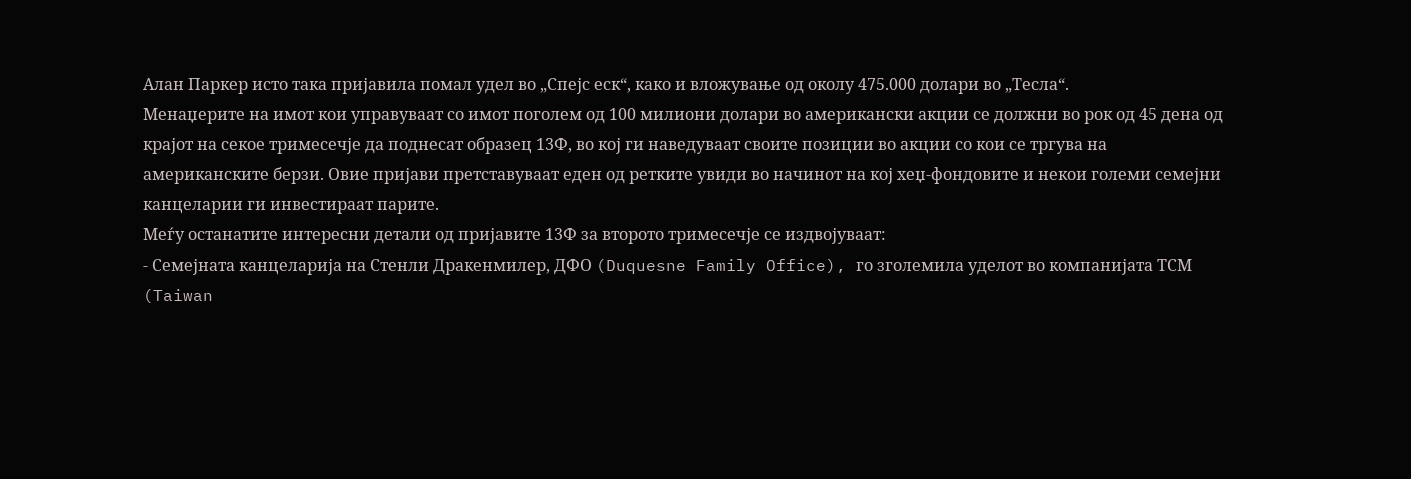Алан Паркер исто така пријавила помал удел во „Спејс еск“, како и вложување од околу 475.000 долари во „Тесла“.
Менаџерите на имот кои управуваат со имот поголем од 100 милиони долари во американски акции се должни во рок од 45 дена од крајот на секое тримесечје да поднесат образец 13Ф, во кој ги наведуваат своите позиции во акции со кои се тргува на американските берзи. Овие пријави претставуваат еден од ретките увиди во начинот на кој хеџ-фондовите и некои големи семејни канцеларии ги инвестираат парите.
Меѓу останатите интересни детали од пријавите 13Ф за второто тримесечје се издвојуваат:
- Семејната канцеларија на Стенли Дракенмилер, ДФО (Duquesne Family Office), го зголемила уделот во компанијата ТСМ (Taiwan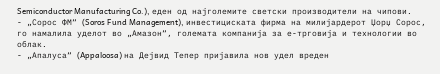Semiconductor Manufacturing Co.), еден од најголемите светски производители на чипови.
- „Сорос ФМ“ (Soros Fund Management), инвестициската фирма на милијардерот Џорџ Сорос, го намалила уделот во „Амазон“, големата компанија за е-трговија и технологии во облак.
- „Апалуса“ (Appaloosa) на Дејвид Тепер пријавила нов удел вреден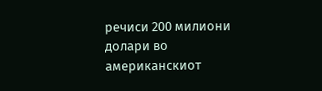речиси 200 милиони долари во американскиот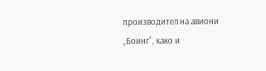производител на авиони „Боинг“, како и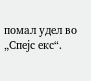помал удел во „Спејс екс“.